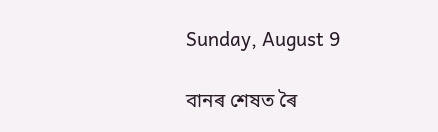Sunday, August 9

বানৰ শেষত ৰৈ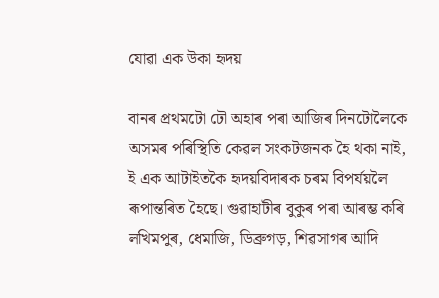যোৱা এক উকা হৃদয়

বানৰ প্ৰথমটো ঢৌ অহাৰ পৰা আজিৰ দিনটোলৈকে অসমৰ পৰিস্থিতি কেৱল সংকটজনক হৈ থকা নাই, ই এক আটাইতকৈ হৃদয়বিদাৰক চৰম বিপৰ্যয়লৈ ৰূপান্তৰিত হৈছে। গুৱাহাটীৰ বুকুৰ পৰা আৰম্ভ কৰি লখিমপুৰ, ধেমাজি, ডিব্ৰুগড়, শিৱসাগৰ আদি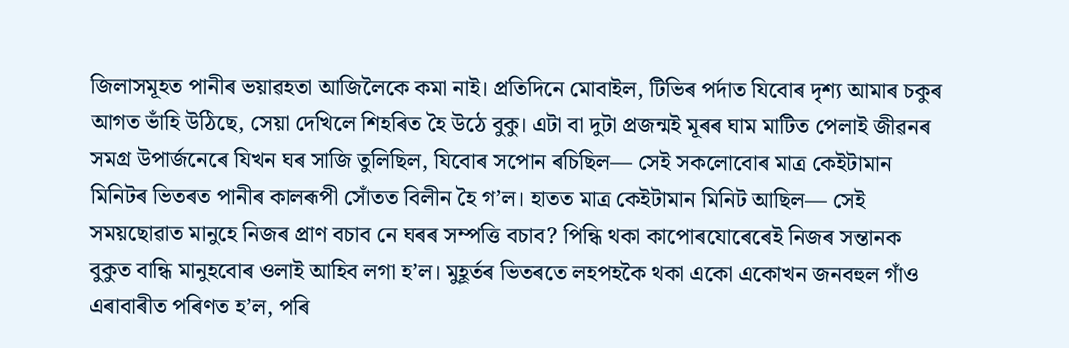জিলাসমূহত পানীৰ ভয়াৱহতা আজিলৈকে কমা নাই। প্ৰতিদিনে মোবাইল, টিভিৰ পৰ্দাত যিবোৰ দৃশ্য আমাৰ চকুৰ আগত ভাঁহি উঠিছে, সেয়া দেখিলে শিহৰিত হৈ উঠে বুকু। এটা বা দুটা প্ৰজন্মই মূৰৰ ঘাম মাটিত পেলাই জীৱনৰ সমগ্ৰ উপাৰ্জনেৰে যিখন ঘৰ সাজি তুলিছিল, যিবোৰ সপোন ৰচিছিল— সেই সকলোবোৰ মাত্ৰ কেইটামান মিনিটৰ ভিতৰত পানীৰ কালৰূপী সোঁতত বিলীন হৈ গ’ল। হাতত মাত্ৰ কেইটামান মিনিট আছিল— সেই সময়ছোৱাত মানুহে নিজৰ প্ৰাণ বচাব নে ঘৰৰ সম্পত্তি বচাব? পিন্ধি থকা কাপোৰযোৰেৰেই নিজৰ সন্তানক বুকুত বান্ধি মানুহবোৰ ওলাই আহিব লগা হ’ল। মুহূৰ্তৰ ভিতৰতে লহপহকৈ থকা একো একোখন জনবহুল গাঁও এৰাবাৰীত পৰিণত হ’ল, পৰি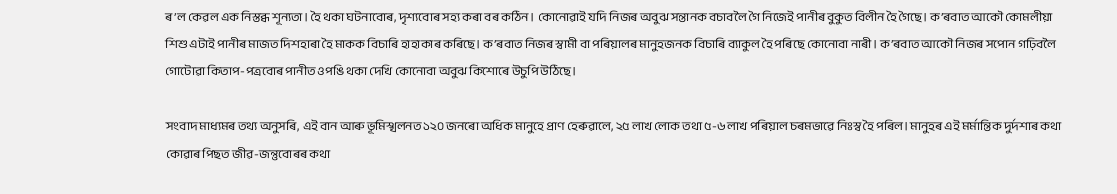ৰ’ল কেৱল এক নিস্তব্ধ শূন্যতা। হৈ থকা ঘটনাবোৰ, দৃশ্যবোৰ সহ্য কৰা বৰ কঠিন। কোনোৱাই যদি নিজৰ অবুঝ সন্তানক বচাবলৈ গৈ নিজেই পানীৰ বুকুত বিলীন হৈ গৈছে। ক’ৰবাত আকৌ কোমলীয়া শিশু এটাই পানীৰ মাজত দিশহাৰা হৈ মাকক বিচাৰি হাহাকাৰ কৰিছে। ক’ৰবাত নিজৰ স্বামী বা পৰিয়ালৰ মানুহজনক বিচাৰি ব্যাকুল হৈ পৰিছে কোনোবা নাৰী। ক’ৰবাত আকৌ নিজৰ সপোন গঢ়িবলৈ গোটোৱা কিতাপ-পত্ৰবোৰ পানীত ওপঙি থকা দেখি কোনোবা অবুঝ কিশোৰে উচুপি উঠিছে।

সংবাদ মাধ্যমৰ তথ্য অনুসৰি, এই বান আৰু ভূমিস্খলনত ১২০ জনৰো অধিক মানুহে প্ৰাণ হেৰুৱালে, ২৫ লাখ লোক তথা ৫-৬ লাখ পৰিয়াল চৰমভাৱে নিঃস্ব হৈ পৰিল। মানুহৰ এই মৰ্মান্তিক দুৰ্দশাৰ কথা কোৱাৰ পিছত জীৱ-জন্তুবোৰৰ কথা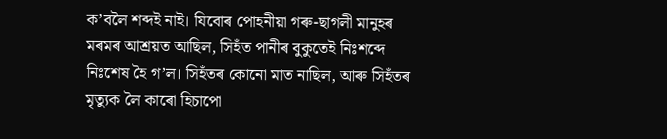ক’বলৈ শব্দই নাই। যিবোৰ পোহনীয়া গৰু-ছাগলী মানুহৰ মৰমৰ আশ্ৰয়ত আছিল, সিহঁত পানীৰ বুকুতেই নিঃশব্দে নিঃশেষ হৈ গ’ল। সিহঁতৰ কোনো মাত নাছিল, আৰু সিহঁতৰ মৃত্যুক লৈ কাৰো হিচাপো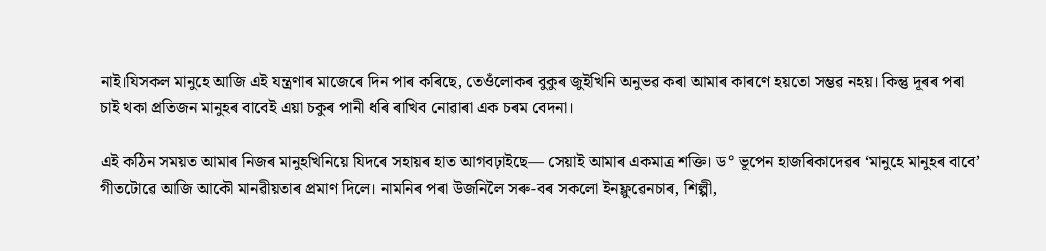নাই।যিসকল মানুহে আজি এই যন্ত্ৰণাৰ মাজেৰে দিন পাৰ কৰিছে, তেওঁলোকৰ বুকুৰ জুইখিনি অনুভৱ কৰা আমাৰ কাৰণে হয়তো সম্ভৱ নহয়। কিন্তু দূৰৰ পৰা চাই থকা প্ৰতিজন মানুহৰ বাবেই এয়া চকুৰ পানী ধৰি ৰাখিব নোৱাৰা এক চৰম বেদনা।

এই কঠিন সময়ত আমাৰ নিজৰ মানুহখিনিয়ে যিদৰে সহায়ৰ হাত আগবঢ়াইছে— সেয়াই আমাৰ একমাত্ৰ শক্তি। ড° ভূপেন হাজৰিকাদেৱৰ ‘মানুহে মানুহৰ বাবে’ গীতটোৱে আজি আকৌ মানৱীয়তাৰ প্ৰমাণ দিলে। নামনিৰ পৰা উজনিলৈ সৰু-বৰ সকলো ইনফ্লুৱেনচাৰ, শিল্পী,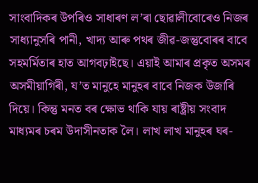সাংবাদিকৰ উপৰিও সাধাৰণ ল’ৰা ছোৱালীবোৰেও নিজৰ সাধ্যানুসৰি পানী, খাদ্য আৰু পথৰ জীৱ-জন্তুবোৰৰ বাবে সহমৰ্মিতাৰ হাত আগবঢ়াইছে। এয়াই আমাৰ প্ৰকৃত অসমৰ অসমীয়াগিৰী, য’ত মানুহে মানুহৰ বাবে নিজক উজাৰি দিয়ে। কিন্তু মনত বৰ ক্ষোভ থাকি যায় ৰাষ্ট্ৰীয় সংবাদ মাধ্যমৰ চৰম উদাসীনতাক লৈ। লাখ লাখ মানুহৰ ঘৰ-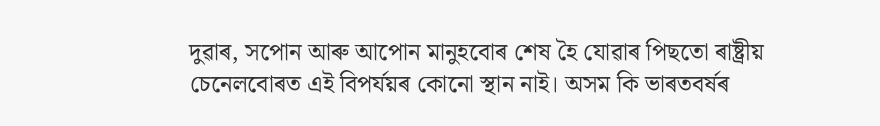দুৱাৰ, সপোন আৰু আপোন মানুহবোৰ শেষ হৈ যোৱাৰ পিছতো ৰাষ্ট্ৰীয় চেনেলবোৰত এই বিপৰ্যয়ৰ কোনো স্থান নাই। অসম কি ভাৰতবৰ্ষৰ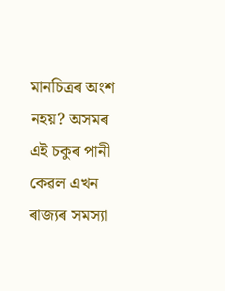মানচিত্ৰৰ অংশ নহয়? অসমৰ এই চকুৰ পানী কেৱল এখন ৰাজ্যৰ সমস্যা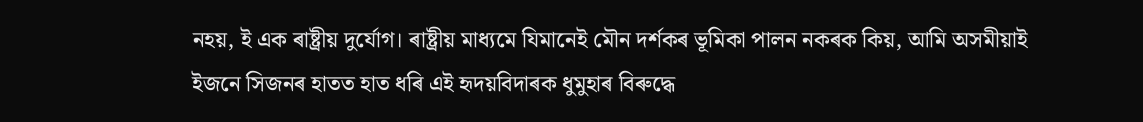নহয়, ই এক ৰাষ্ট্ৰীয় দুৰ্যোগ। ৰাষ্ট্ৰীয় মাধ্যমে যিমানেই মৌন দৰ্শকৰ ভূমিকা পালন নকৰক কিয়, আমি অসমীয়াই ইজনে সিজনৰ হাতত হাত ধৰি এই হৃদয়বিদাৰক ধুমুহাৰ বিৰুদ্ধে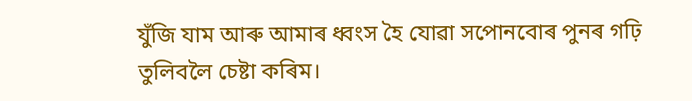যুঁজি যাম আৰু আমাৰ ধ্বংস হৈ যোৱা সপোনবোৰ পুনৰ গঢ়ি তুলিবলৈ চেষ্টা কৰিম।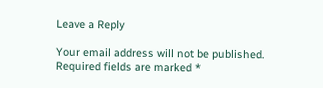Leave a Reply

Your email address will not be published. Required fields are marked *